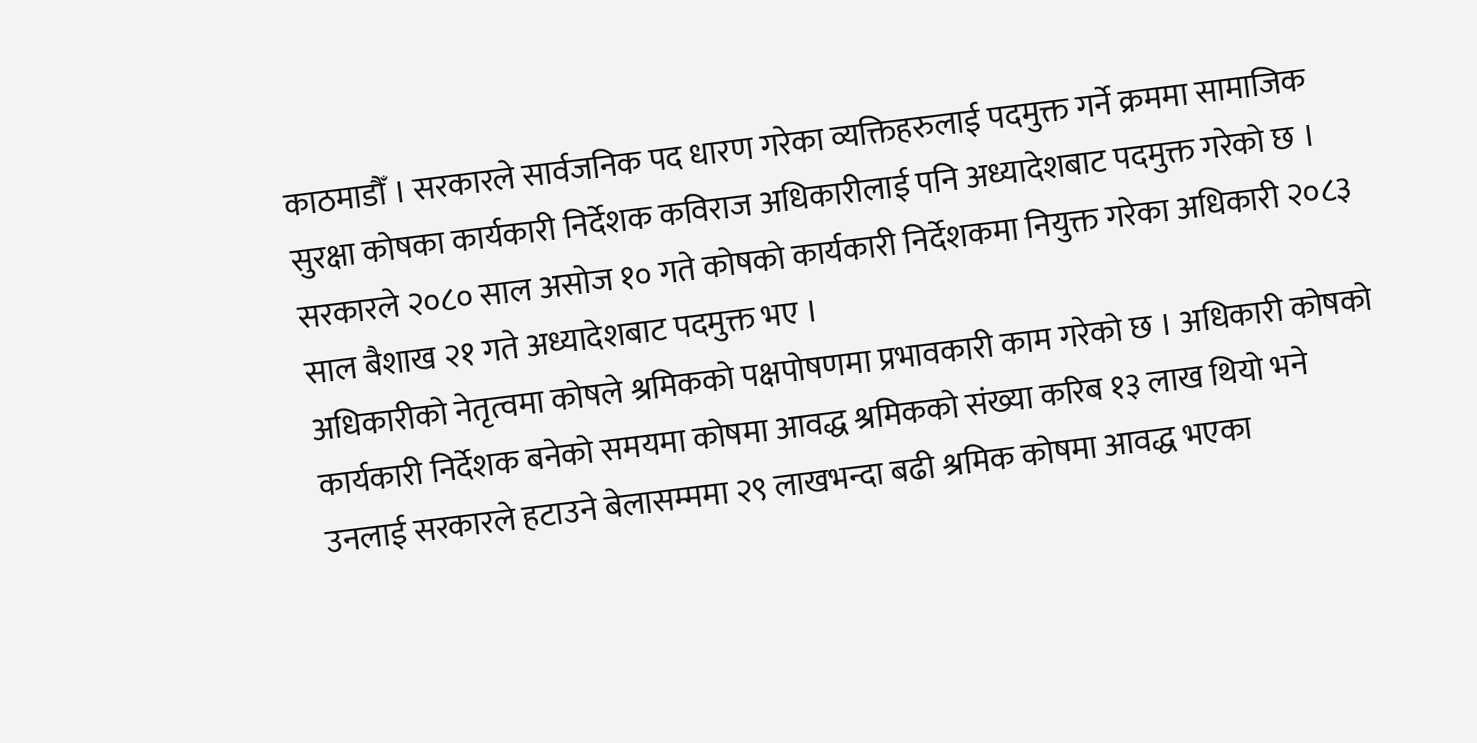काठमाडौँ । सरकारले सार्वजनिक पद धारण गरेका व्यक्तिहरुलाई पदमुक्त गर्ने क्रममा सामाजिक सुरक्षा कोषका कार्यकारी निर्देशक कविराज अधिकारीलाई पनि अध्यादेशबाट पदमुक्त गरेको छ ।
सरकारले २०८० साल असोज १० गते कोषको कार्यकारी निर्देशकमा नियुक्त गरेका अधिकारी २०८३ साल बैशाख २१ गते अध्यादेशबाट पदमुक्त भए ।
अधिकारीको नेतृत्वमा कोषले श्रमिकको पक्षपोषणमा प्रभावकारी काम गरेको छ । अधिकारी कोषको कार्यकारी निर्देशक बनेको समयमा कोषमा आवद्ध श्रमिकको संख्या करिब १३ लाख थियो भने उनलाई सरकारले हटाउने बेलासम्ममा २९ लाखभन्दा बढी श्रमिक कोषमा आवद्ध भएका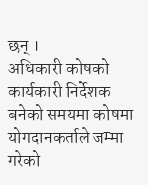छन् ।
अधिकारी कोषको कार्यकारी निर्देशक बनेको समयमा कोषमा योगदानकर्ताले जम्मा गरेको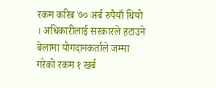रकम करिब ७० अर्ब रुपैयाँ थियो । अधिकारीलाई सरकारले हटाउने बेलामा योगदानकर्ताले जम्मा गरेको रकम १ खर्ब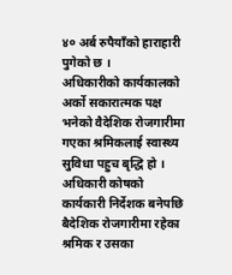४० अर्ब रुपैयाँको हाराहारी पुगेको छ ।
अधिकारीको कार्यकालको अर्को सकारात्मक पक्ष भनेको वैदेशिक रोजगारीमा गएका श्रमिकलाई स्वास्थ्य सुविधा पहुच बृद्धि हो । अधिकारी कोषको कार्यकारी निर्देशक बनेपछि बैदेशिक रोजगारीमा रहेका श्रमिक र उसका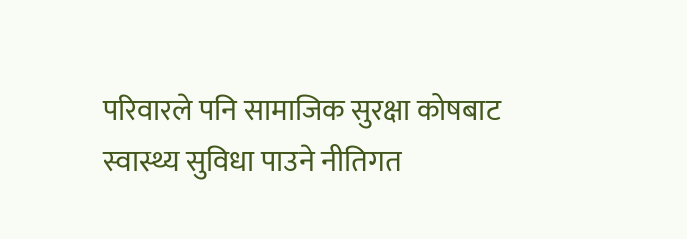परिवारले पनि सामाजिक सुरक्षा कोषबाट स्वास्थ्य सुविधा पाउने नीतिगत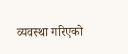व्यवस्था गरिएको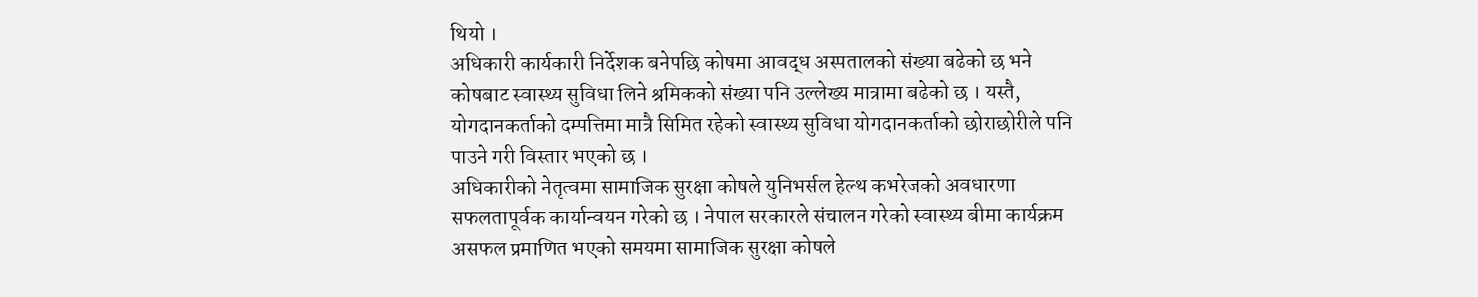थियो ।
अधिकारी कार्यकारी निर्देशक बनेपछि कोषमा आवद्ध अस्पतालको संख्या बढेको छ भने कोषबाट स्वास्थ्य सुविधा लिने श्रमिकको संख्या पनि उल्लेख्य मात्रामा बढेको छ । यस्तै, योगदानकर्ताको दम्पत्तिमा मात्रै सिमित रहेको स्वास्थ्य सुविधा योगदानकर्ताको छोराछोरीले पनि पाउने गरी विस्तार भएको छ ।
अधिकारीको नेतृत्वमा सामाजिक सुरक्षा कोषले युनिभर्सल हेल्थ कभरेजको अवधारणा सफलतापूर्वक कार्यान्वयन गरेको छ । नेपाल सरकारले संचालन गरेको स्वास्थ्य बीमा कार्यक्रम असफल प्रमाणित भएको समयमा सामाजिक सुरक्षा कोषले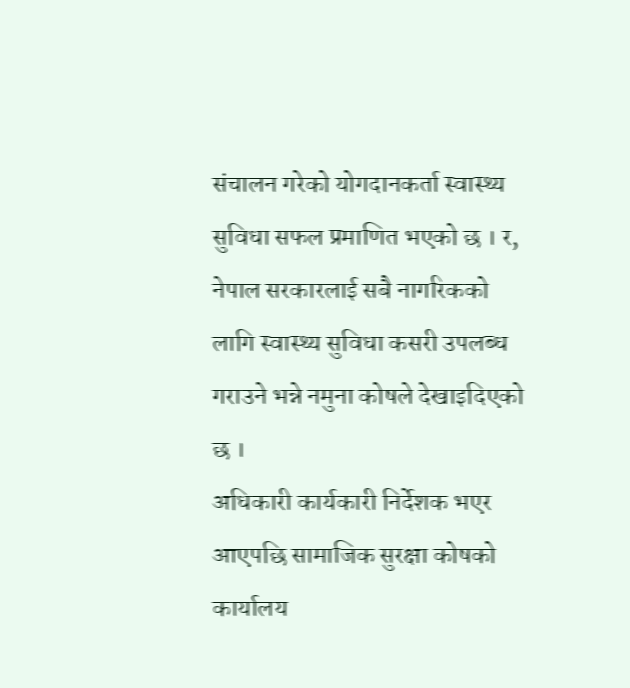संचालन गरेको योगदानकर्ता स्वास्थ्य सुविधा सफल प्रमाणित भएको छ । र, नेपाल सरकारलाई सबै नागरिकको लागि स्वास्थ्य सुविधा कसरी उपलब्ध गराउने भन्ने नमुना कोषले देखाइदिएको छ ।
अधिकारी कार्यकारी निर्देशक भएर आएपछि सामाजिक सुरक्षा कोषको कार्यालय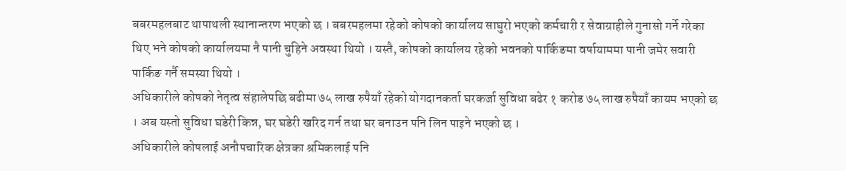बबरमहलबाट थापाथली स्थानान्तरण भएको छ । बबरमहलमा रहेको कोषको कार्यालय साघुरो भएको कर्मचारी र सेवाग्राहीले गुनासो गर्ने गरेका थिए भने कोषको कार्यालयमा नै पानी चुहिने अवस्था थियो । यस्तै, कोषको कार्यालय रहेको भवनको पार्किङमा वर्षायाममा पानी जमेर सवारी पार्किङ गर्नै समस्या थियो ।
अधिकारीले कोषको नेतृत्व संहालेपछि बढीमा ७५ लाख रुपैयाँ रहेको योगदानकर्ता घरकर्जा सुविधा बढेर १ करोड ७५ लाख रुपैयाँ कायम भएको छ । अब यस्तो सुविधा घडेरी किन्न, घर घडेरी खरिद गर्न तथा घर बनाउन पनि लिन पाइने भएको छ ।
अधिकारीले कोषलाई अनौपचारिक क्षेत्रका श्रमिकलाई पनि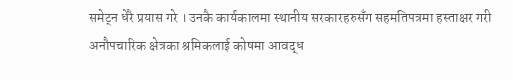समेट्न धेरै प्रयास गरे । उनकै कार्यकालमा स्थानीय सरकारहरुसँग सहमतिपत्रमा हस्ताक्षर गरी अनौपचारिक क्षेत्रका श्रमिकलाई कोषमा आवद्ध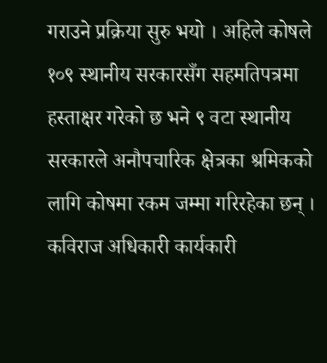गराउने प्रक्रिया सुरु भयो । अहिले कोषले १०९ स्थानीय सरकारसँग सहमतिपत्रमा हस्ताक्षर गरेको छ भने ९ वटा स्थानीय सरकारले अनौपचारिक क्षेत्रका श्रमिकको लागि कोषमा रकम जम्मा गरिरहेका छन् ।
कविराज अधिकारी कार्यकारी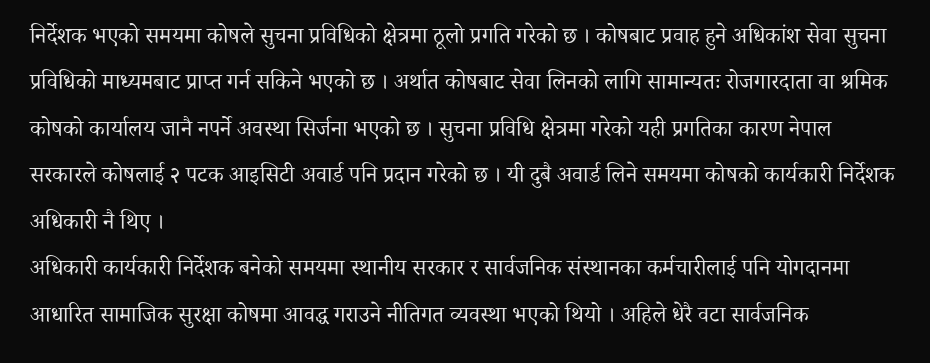निर्देशक भएको समयमा कोषले सुचना प्रविधिको क्षेत्रमा ठूलो प्रगति गरेको छ । कोषबाट प्रवाह हुने अधिकांश सेवा सुचना प्रविधिको माध्यमबाट प्राप्त गर्न सकिने भएको छ । अर्थात कोषबाट सेवा लिनको लागि सामान्यतः रोजगारदाता वा श्रमिक कोषको कार्यालय जानै नपर्ने अवस्था सिर्जना भएको छ । सुचना प्रविधि क्षेत्रमा गरेको यही प्रगतिका कारण नेपाल सरकारले कोषलाई २ पटक आइसिटी अवार्ड पनि प्रदान गरेको छ । यी दुबै अवार्ड लिने समयमा कोषको कार्यकारी निर्देशक अधिकारी नै थिए ।
अधिकारी कार्यकारी निर्देशक बनेको समयमा स्थानीय सरकार र सार्वजनिक संस्थानका कर्मचारीलाई पनि योगदानमा आधारित सामाजिक सुरक्षा कोषमा आवद्ध गराउने नीतिगत व्यवस्था भएको थियो । अहिले धेरै वटा सार्वजनिक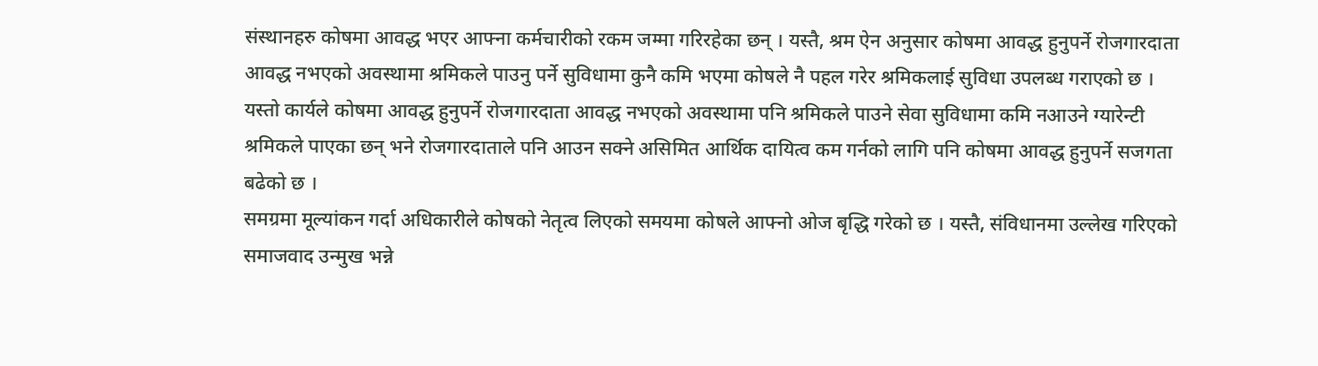संस्थानहरु कोषमा आवद्ध भएर आफ्ना कर्मचारीको रकम जम्मा गरिरहेका छन् । यस्तै, श्रम ऐन अनुसार कोषमा आवद्ध हुनुपर्ने रोजगारदाता आवद्ध नभएको अवस्थामा श्रमिकले पाउनु पर्ने सुविधामा कुनै कमि भएमा कोषले नै पहल गरेर श्रमिकलाई सुविधा उपलब्ध गराएको छ । यस्तो कार्यले कोषमा आवद्ध हुनुपर्ने रोजगारदाता आवद्ध नभएको अवस्थामा पनि श्रमिकले पाउने सेवा सुविधामा कमि नआउने ग्यारेन्टी श्रमिकले पाएका छन् भने रोजगारदाताले पनि आउन सक्ने असिमित आर्थिक दायित्व कम गर्नको लागि पनि कोषमा आवद्ध हुनुपर्ने सजगता बढेको छ ।
समग्रमा मूल्यांकन गर्दा अधिकारीले कोषको नेतृत्व लिएको समयमा कोषले आफ्नो ओज बृद्धि गरेको छ । यस्तै, संविधानमा उल्लेख गरिएको समाजवाद उन्मुख भन्ने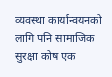व्यवस्था कार्यान्वयनको लागि पनि सामाजिक सुरक्षा कोष एक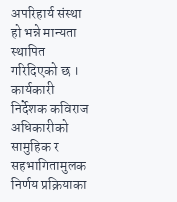अपरिहार्य संस्था हो भन्ने मान्यता स्थापित गरिदिएको छ । कार्यकारी निर्देशक कविराज अधिकारीको सामुहिक र सहभागितामुलक निर्णय प्रक्रियाका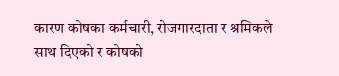कारण कोषका कर्मचारी, रोजगारदाता र श्रमिकले साथ दिएको र कोषको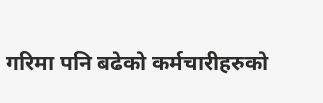गरिमा पनि बढेको कर्मचारीहरुको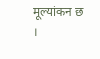मूल्यांकन छ ।